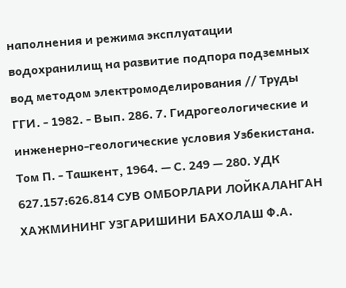наполнения и режима эксплуатации водохранилищ на развитие подпора подземных вод методом электромоделирования // Труды ГГИ. - 1982. - Вып. 286. 7. Гидрогеологические и инженерно-геологические условия Узбекистана. Том П. - Ташкент, 1964. — С. 249 — 280. УДК 627.157:626.814 СУВ ОМБОРЛАРИ ЛОЙКАЛАНГАН ХАЖМИНИНГ УЗГАРИШИНИ БАХОЛАШ Ф.А.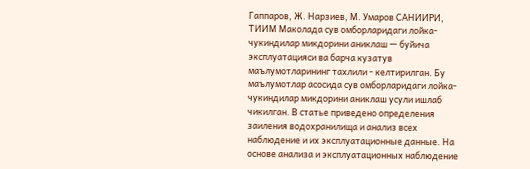Гаппаров, Ж. Нарзиев, М. Умаров САНИИРИ, ТИИМ Маколада сув омборларидаги лойка-чукиндилар микдорини аниклаш — буйича эксплуатацияси ва барча кузатув маълумотларининг тахлили - келтирилган. Бу маълумотлар асосида сув омборларидаги лойка-чукиндилар микдорини аниклаш усули ишлаб чикилган. В статье приведено определения заиления водохранилища и анализ всех наблюдение и их эксплуатационные данные. На основе анализа и эксплуатационных наблюдение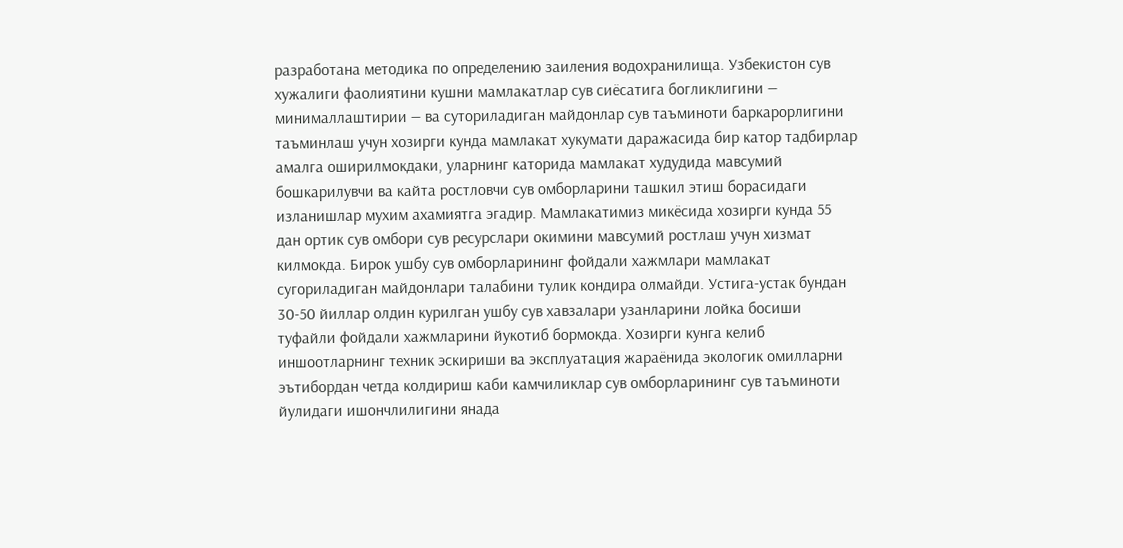разработана методика по определению заиления водохранилища. Узбекистон сув хужалиги фаолиятини кушни мамлакатлар сув сиёсатига богликлигини — минималлаштирии — ва суториладиган майдонлар сув таъминоти баркарорлигини таъминлаш учун хозирги кунда мамлакат хукумати даражасида бир катор тадбирлар амалга оширилмокдаки, уларнинг каторида мамлакат худудида мавсумий бошкарилувчи ва кайта ростловчи сув омборларини ташкил этиш борасидаги изланишлар мухим ахамиятга эгадир. Мамлакатимиз микёсида хозирги кунда 55 дан ортик сув омбори сув ресурслари окимини мавсумий ростлаш учун хизмат килмокда. Бирок ушбу сув омборларининг фойдали хажмлари мамлакат сугориладиган майдонлари талабини тулик кондира олмайди. Устига-устак бундан 30-50 йиллар олдин курилган ушбу сув хавзалари узанларини лойка босиши туфайли фойдали хажмларини йукотиб бормокда. Хозирги кунга келиб иншоотларнинг техник эскириши ва эксплуатация жараёнида экологик омилларни эътибордан четда колдириш каби камчиликлар сув омборларининг сув таъминоти йулидаги ишончлилигини янада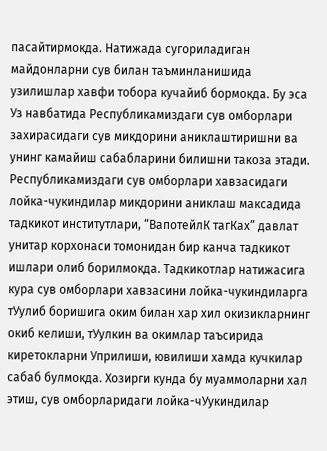пасайтирмокда. Натижада сугориладиган майдонларни сув билан таъминланишида узилишлар хавфи тобора кучайиб бормокда. Бу эса Уз навбатида Республикамиздаги сув омборлари захирасидаги сув микдорини аниклаштиришни ва унинг камайиш сабабларини билишни такоза этади. Республикамиздаги сув омборлари хавзасидаги лойка-чукиндилар микдорини аниклаш максадида тадкикот институтлари, “ВапотейлК тагКах” давлат унитар корхонаси томонидан бир канча тадкикот ишлари олиб борилмокда. Тадкикотлар натижасига кура сув омборлари хавзасини лойка-чукиндиларга тУулиб боришига оким билан хар хил окизикларнинг окиб келиши, тУулкин ва окимлар таъсирида киретокларни Уприлиши, ювилиши хамда кучкилар сабаб булмокда. Хозирги кунда бу муаммоларни хал этиш, сув омборларидаги лойка-чУукиндилар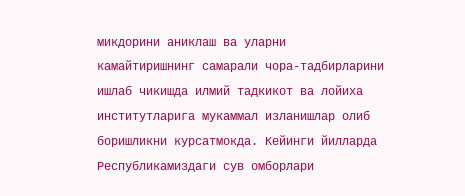микдорини аниклаш ва уларни камайтиришнинг самарали чора-тадбирларини ишлаб чикишда илмий тадкикот ва лойиха институтларига мукаммал изланишлар олиб боришликни курсатмокда. Кейинги йилларда Республикамиздаги сув омборлари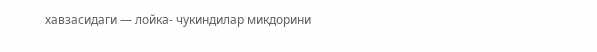хавзасидаги — лойка- чукиндилар микдорини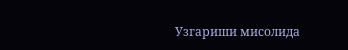Узгариши мисолида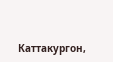Каттакургон,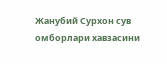Жанубий Сурхон сув омборлари хавзасини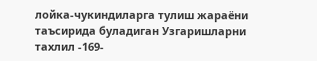лойка-чукиндиларга тулиш жараёни таъсирида буладиган Узгаришларни тахлил -169-